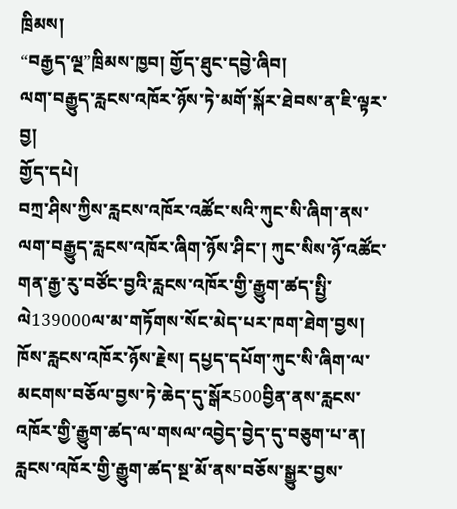ཁྲིམས།
“བརྒྱད་ལྔ”ཁྲིམས་ཁྱབ། གྱོད་ཐུང་དབྱེ་ཞིབ།
ལག་བརྒྱུད་རླངས་འཁོར་ཉོས་ཏེ་མགོ་སྐོར་ཐེབས་ན་ཇི་ལྟར་བྱ།
གྱོད་དཔེ།
བཀྲ་ཤིས་ཀྱིས་རླངས་འཁོར་འཚོང་སའི་ཀུང་སི་ཞིག་ནས་ལག་བརྒྱུད་རླངས་འཁོར་ཞིག་ཉོས་ཤིང་། ཀུང་སིས་ཉོ་འཚོང་གན་རྒྱ་རུ་བཙོང་བྱའི་རླངས་འཁོར་གྱི་རྒྱུག་ཚད་སྤྱི་ལེ139000ལ་མ་གཏོགས་སོང་མེད་པར་ཁག་ཐེག་བྱས། ཁོས་རླངས་འཁོར་ཉོས་རྗེས། དཔྱད་དཔོག་ཀུང་སི་ཞིག་ལ་མངགས་བཅོལ་བྱས་ཏེ་ཆེད་དུ་སྒོར500བྱིན་ནས་རླངས་འཁོར་གྱི་རྒྱུག་ཚད་ལ་གསལ་འབྱེད་བྱེད་དུ་བཅུག་པ་ན། རླངས་འཁོར་གྱི་རྒྱུག་ཚད་སྔ་མོ་ནས་བཅོས་སྒྱུར་བྱས་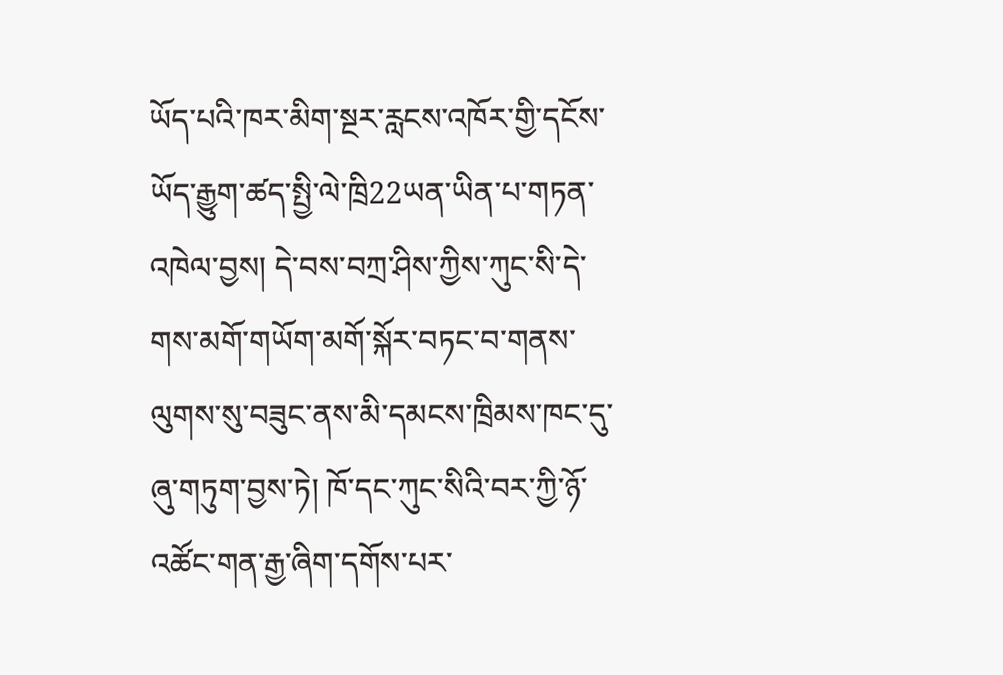ཡོད་པའི་ཁར་མིག་སྔར་རླངས་འཁོར་གྱི་དངོས་ཡོད་རྒྱུག་ཚད་སྤྱི་ལེ་ཁྲི22ཡན་ཡིན་པ་གཏན་འཁེལ་བྱས། དེ་བས་བཀྲ་ཤིས་ཀྱིས་ཀུང་སི་དེ་གས་མགོ་གཡོག་མགོ་སྐོར་བཏང་བ་གནས་ལུགས་སུ་བཟུང་ནས་མི་དམངས་ཁྲིམས་ཁང་དུ་ཞུ་གཏུག་བྱས་ཏེ། ཁོ་དང་ཀུང་སིའི་བར་ཀྱི་ཉོ་འཚོང་གན་རྒྱ་ཞིག་དགོས་པར་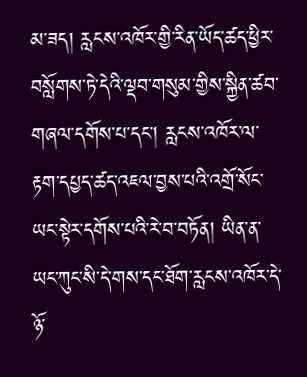མ་ཟད། རླངས་འཁོར་གྱི་རིན་ཡོད་ཚད་ཕྱིར་བསློགས་ཏེ་དེའི་ལྡབ་གསུམ་གྱིས་སྐྱིན་ཚབ་གཞལ་དགོས་པ་དང་། རླངས་འཁོར་ལ་རྟག་དཔྱད་ཚད་འཇལ་བྱས་པའི་འགྲོ་སོང་ཡང་སྟེར་དགོས་པའི་རེ་བ་བཏོན། ཡིན་ན་ཡང་ཀུང་སི་དེ་གས་དང་ཐོག་རླངས་འཁོར་དེ་ཉོ་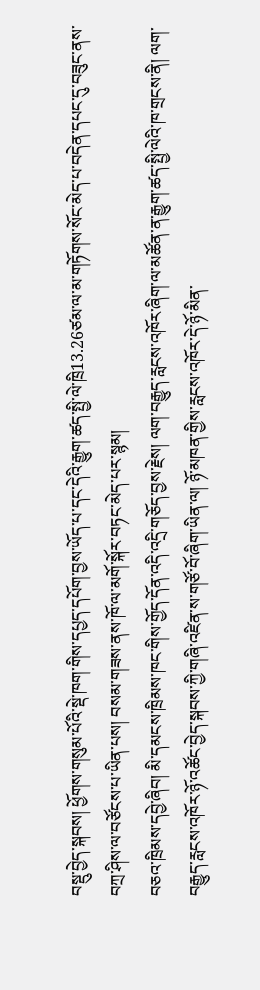བསྡུ་བྱེད་སྐབས། ཕྱོགས་གསུམ་པོའི་སྡེ་ཁག་གིས་དཔྱད་དཔོག་བྱས་ཡོད་པ་དང་དེའི་རྒྱུག་ཚད་སྤྱི་ལེ་ཁྲི13.26ཙམ་ལ་མ་གཏོགས་སོང་མེད་པ་བདེན་དཔང་དུ་བཟུང་ནས་བཀྲ་ཤིས་ལ་བཙོངས་པ་ཡིན་པས། བསམ་གཟས་ནས་ཁོ་ལ་མགོ་སྐོར་བཏང་མེད་པར་སྙམ།
བཅའ་ཁྲིམས་དབྱེ་ཞིབ། མི་དམངས་ཁྲིམས་ཁང་གིས་གྱོད་དོན་འདི་འདྲི་གཅོད་བྱས་རྗེས། ལག་བརྒྱུད་རླངས་འཁོར་ཞིག་ལ་མཚོན་ན་རྒྱུག་ཚད་སྤྱི་ལེའི་ཁ་གྲངས་ནི། ལག་བརྒྱུད་རླངས་འཁོར་ཉོ་འཚོང་བྱེད་སྐབས་ཀྱི་གཞི་འཛིན་ས་གཙོ་བོ་ཞིག་ཡིན་ལ། ཉོ་མཁན་གྱིས་རླངས་འཁོར་དེ་ཉོ་མིན་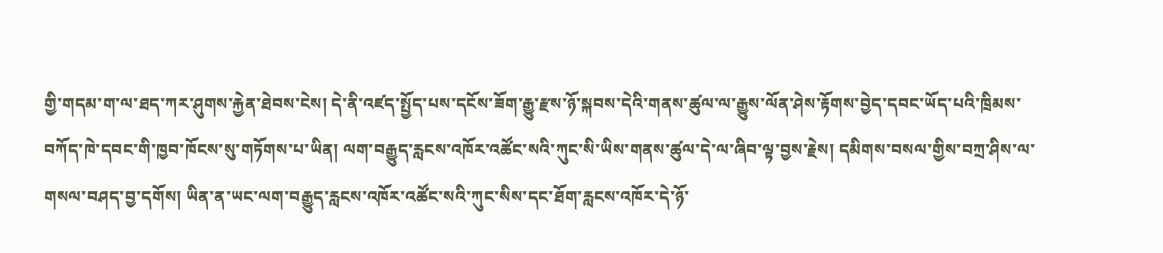གྱི་གདམ་ག་ལ་ཐད་ཀར་ཤུགས་རྐྱེན་ཐེབས་ངེས། དེ་ནི་འཛད་སྤྱོད་པས་དངོས་ཟོག་རྒྱུ་རྫས་ཉོ་སྐབས་དེའི་གནས་ཚུལ་ལ་རྒྱུས་ལོན་ཤེས་རྟོགས་བྱེད་དབང་ཡོད་པའི་ཁྲིམས་བཀོད་ཁེ་དབང་གི་ཁྱབ་ཁོངས་སུ་གཏོགས་པ་ཡིན། ལག་བརྒྱུད་རླངས་འཁོར་འཚོང་སའི་ཀུང་སི་ཡིས་གནས་ཚུལ་དེ་ལ་ཞིབ་ལྟ་བྱས་རྗེས། དམིགས་བསལ་གྱིས་བཀྲ་ཤིས་ལ་གསལ་བཤད་བྱ་དགོས། ཡིན་ན་ཡང་ལག་བརྒྱུད་རླངས་འཁོར་འཚོང་སའི་ཀུང་སིས་དང་ཐོག་རླངས་འཁོར་དེ་ཉོ་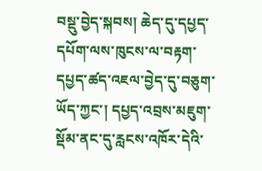བསྡུ་བྱེད་སྐབས། ཆེད་དུ་དཔྱད་དཔོག་ལས་ཁུངས་ལ་བརྟག་དཔྱད་ཚད་འཇལ་བྱེད་དུ་བཅུག་ཡོད་ཀྱང་། དཔྱད་འབྲས་མཇུག་སྡོམ་ནང་དུ་རླངས་འཁོར་དེའི་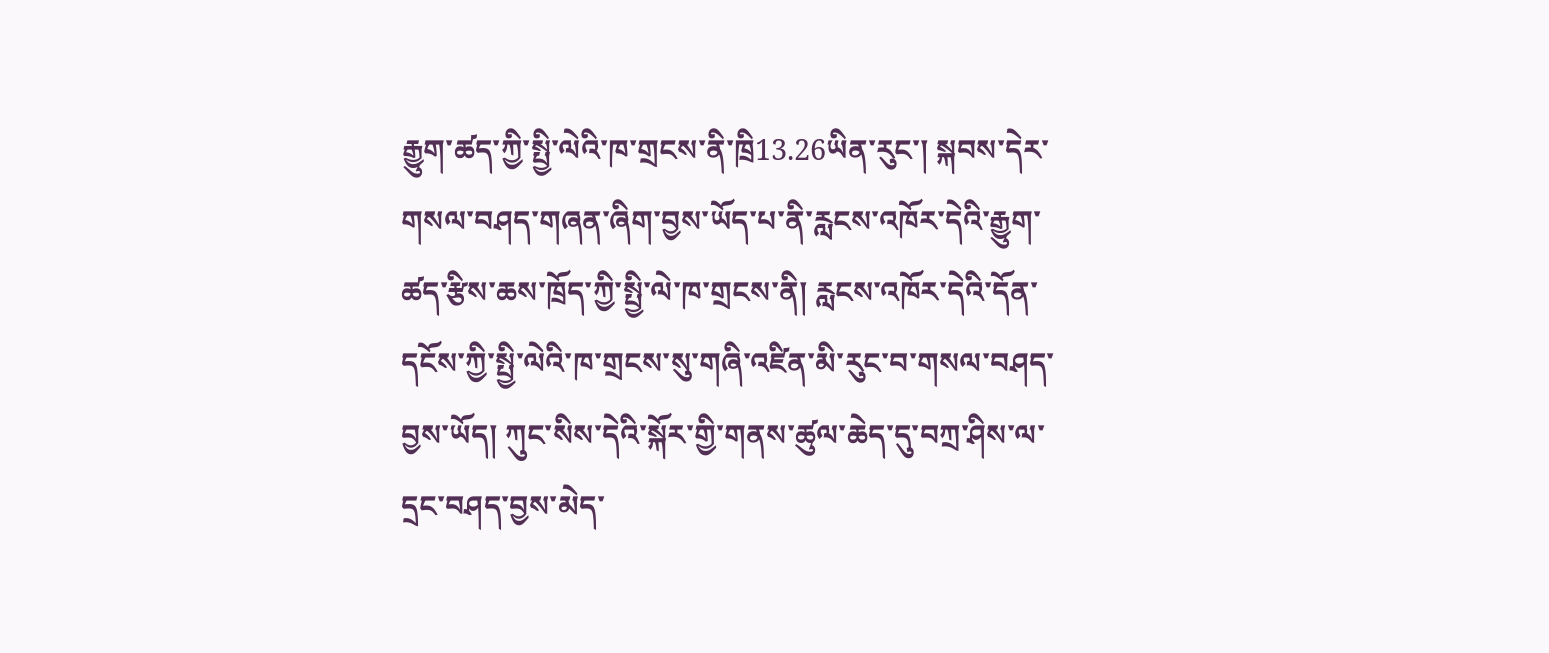རྒྱུག་ཚད་ཀྱི་སྤྱི་ལེའི་ཁ་གྲངས་ནི་ཁྲི13.26ཡིན་རུང་། སྐབས་དེར་གསལ་བཤད་གཞན་ཞིག་བྱས་ཡོད་པ་ནི་རླངས་འཁོར་དེའི་རྒྱུག་ཚད་རྩིས་ཆས་ཁྲོད་ཀྱི་སྤྱི་ལེ་ཁ་གྲངས་ནི། རླངས་འཁོར་དེའི་དོན་དངོས་ཀྱི་སྤྱི་ལེའི་ཁ་གྲངས་སུ་གཞི་འཛིན་མི་རུང་བ་གསལ་བཤད་བྱས་ཡོད། ཀུང་སིས་དེའི་སྐོར་གྱི་གནས་ཚུལ་ཆེད་དུ་བཀྲ་ཤིས་ལ་དྲང་བཤད་བྱས་མེད་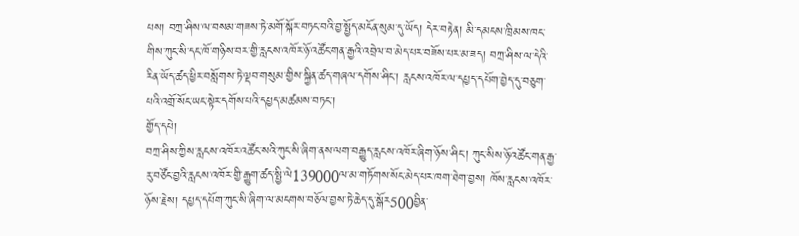པས། བཀྲ་ཤིས་ལ་བསམ་གཟས་ཏེ་མགོ་སྐོར་བཏང་བའི་བྱ་སྤྱོད་མངོན་སུམ་དུ་ཡོད། དེར་བརྟེན། མི་དམངས་ཁྲིམས་ཁང་གིས་ཀུང་སི་དང་ཁོ་གཉིས་བར་གྱི་རླངས་འཁོར་ཉོ་འཚོང་གན་རྒྱའི་འབྲེལ་བ་མེད་པར་བཟོས་པར་མ་ཟད། བཀྲ་ཤིས་ལ་དེའི་རིན་ཡོད་ཚད་ཕྱིར་བསློགས་ཏེ་ལྡབ་གསུམ་གྱིས་སྐྱིན་ཚད་གཞལ་དགོས་ཤིང་། རླངས་འཁོར་ལ་དཔྱད་དཔོག་བྱེད་དུ་བཅུག་པའི་འགྲོ་སོང་ཡང་སྟེར་དགོས་པའི་དཔྱད་མཚམས་བཏང་།
གྱོད་དཔེ།
བཀྲ་ཤིས་ཀྱིས་རླངས་འཁོར་འཚོང་སའི་ཀུང་སི་ཞིག་ནས་ལག་བརྒྱུད་རླངས་འཁོར་ཞིག་ཉོས་ཤིང་། ཀུང་སིས་ཉོ་འཚོང་གན་རྒྱ་རུ་བཙོང་བྱའི་རླངས་འཁོར་གྱི་རྒྱུག་ཚད་སྤྱི་ལེ139000ལ་མ་གཏོགས་སོང་མེད་པར་ཁག་ཐེག་བྱས། ཁོས་རླངས་འཁོར་ཉོས་རྗེས། དཔྱད་དཔོག་ཀུང་སི་ཞིག་ལ་མངགས་བཅོལ་བྱས་ཏེ་ཆེད་དུ་སྒོར500བྱིན་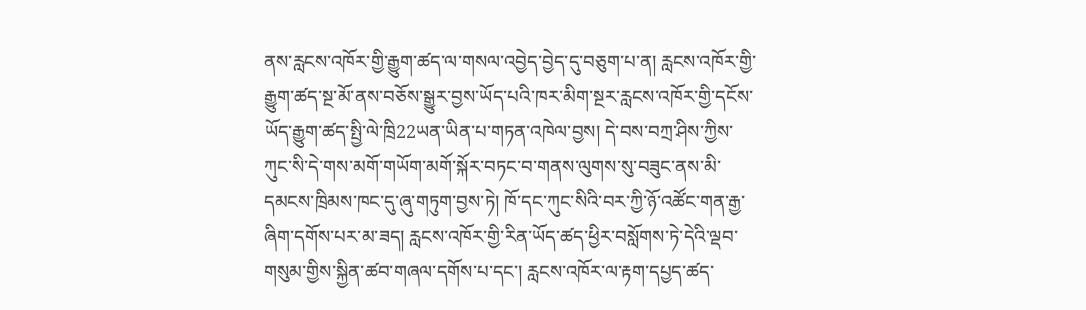ནས་རླངས་འཁོར་གྱི་རྒྱུག་ཚད་ལ་གསལ་འབྱེད་བྱེད་དུ་བཅུག་པ་ན། རླངས་འཁོར་གྱི་རྒྱུག་ཚད་སྔ་མོ་ནས་བཅོས་སྒྱུར་བྱས་ཡོད་པའི་ཁར་མིག་སྔར་རླངས་འཁོར་གྱི་དངོས་ཡོད་རྒྱུག་ཚད་སྤྱི་ལེ་ཁྲི22ཡན་ཡིན་པ་གཏན་འཁེལ་བྱས། དེ་བས་བཀྲ་ཤིས་ཀྱིས་ཀུང་སི་དེ་གས་མགོ་གཡོག་མགོ་སྐོར་བཏང་བ་གནས་ལུགས་སུ་བཟུང་ནས་མི་དམངས་ཁྲིམས་ཁང་དུ་ཞུ་གཏུག་བྱས་ཏེ། ཁོ་དང་ཀུང་སིའི་བར་ཀྱི་ཉོ་འཚོང་གན་རྒྱ་ཞིག་དགོས་པར་མ་ཟད། རླངས་འཁོར་གྱི་རིན་ཡོད་ཚད་ཕྱིར་བསློགས་ཏེ་དེའི་ལྡབ་གསུམ་གྱིས་སྐྱིན་ཚབ་གཞལ་དགོས་པ་དང་། རླངས་འཁོར་ལ་རྟག་དཔྱད་ཚད་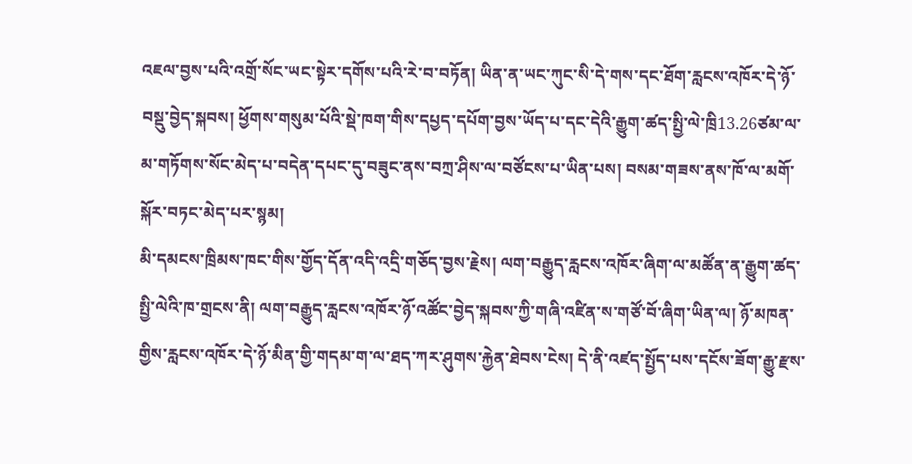འཇལ་བྱས་པའི་འགྲོ་སོང་ཡང་སྟེར་དགོས་པའི་རེ་བ་བཏོན། ཡིན་ན་ཡང་ཀུང་སི་དེ་གས་དང་ཐོག་རླངས་འཁོར་དེ་ཉོ་བསྡུ་བྱེད་སྐབས། ཕྱོགས་གསུམ་པོའི་སྡེ་ཁག་གིས་དཔྱད་དཔོག་བྱས་ཡོད་པ་དང་དེའི་རྒྱུག་ཚད་སྤྱི་ལེ་ཁྲི13.26ཙམ་ལ་མ་གཏོགས་སོང་མེད་པ་བདེན་དཔང་དུ་བཟུང་ནས་བཀྲ་ཤིས་ལ་བཙོངས་པ་ཡིན་པས། བསམ་གཟས་ནས་ཁོ་ལ་མགོ་སྐོར་བཏང་མེད་པར་སྙམ།
མི་དམངས་ཁྲིམས་ཁང་གིས་གྱོད་དོན་འདི་འདྲི་གཅོད་བྱས་རྗེས། ལག་བརྒྱུད་རླངས་འཁོར་ཞིག་ལ་མཚོན་ན་རྒྱུག་ཚད་སྤྱི་ལེའི་ཁ་གྲངས་ནི། ལག་བརྒྱུད་རླངས་འཁོར་ཉོ་འཚོང་བྱེད་སྐབས་ཀྱི་གཞི་འཛིན་ས་གཙོ་བོ་ཞིག་ཡིན་ལ། ཉོ་མཁན་གྱིས་རླངས་འཁོར་དེ་ཉོ་མིན་གྱི་གདམ་ག་ལ་ཐད་ཀར་ཤུགས་རྐྱེན་ཐེབས་ངེས། དེ་ནི་འཛད་སྤྱོད་པས་དངོས་ཟོག་རྒྱུ་རྫས་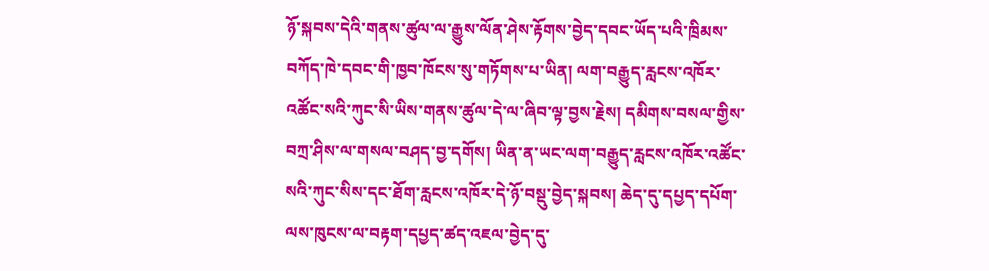ཉོ་སྐབས་དེའི་གནས་ཚུལ་ལ་རྒྱུས་ལོན་ཤེས་རྟོགས་བྱེད་དབང་ཡོད་པའི་ཁྲིམས་བཀོད་ཁེ་དབང་གི་ཁྱབ་ཁོངས་སུ་གཏོགས་པ་ཡིན། ལག་བརྒྱུད་རླངས་འཁོར་འཚོང་སའི་ཀུང་སི་ཡིས་གནས་ཚུལ་དེ་ལ་ཞིབ་ལྟ་བྱས་རྗེས། དམིགས་བསལ་གྱིས་བཀྲ་ཤིས་ལ་གསལ་བཤད་བྱ་དགོས། ཡིན་ན་ཡང་ལག་བརྒྱུད་རླངས་འཁོར་འཚོང་སའི་ཀུང་སིས་དང་ཐོག་རླངས་འཁོར་དེ་ཉོ་བསྡུ་བྱེད་སྐབས། ཆེད་དུ་དཔྱད་དཔོག་ལས་ཁུངས་ལ་བརྟག་དཔྱད་ཚད་འཇལ་བྱེད་དུ་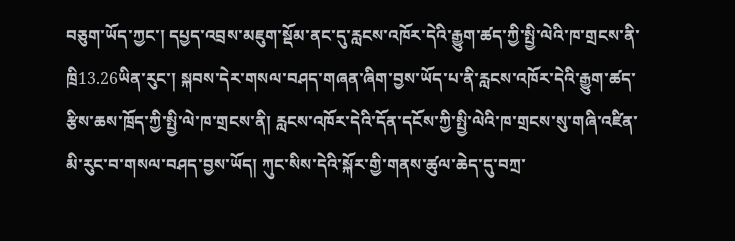བཅུག་ཡོད་ཀྱང་། དཔྱད་འབྲས་མཇུག་སྡོམ་ནང་དུ་རླངས་འཁོར་དེའི་རྒྱུག་ཚད་ཀྱི་སྤྱི་ལེའི་ཁ་གྲངས་ནི་ཁྲི13.26ཡིན་རུང་། སྐབས་དེར་གསལ་བཤད་གཞན་ཞིག་བྱས་ཡོད་པ་ནི་རླངས་འཁོར་དེའི་རྒྱུག་ཚད་རྩིས་ཆས་ཁྲོད་ཀྱི་སྤྱི་ལེ་ཁ་གྲངས་ནི། རླངས་འཁོར་དེའི་དོན་དངོས་ཀྱི་སྤྱི་ལེའི་ཁ་གྲངས་སུ་གཞི་འཛིན་མི་རུང་བ་གསལ་བཤད་བྱས་ཡོད། ཀུང་སིས་དེའི་སྐོར་གྱི་གནས་ཚུལ་ཆེད་དུ་བཀྲ་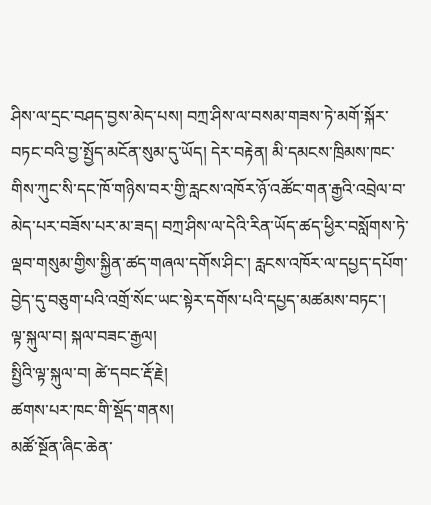ཤིས་ལ་དྲང་བཤད་བྱས་མེད་པས། བཀྲ་ཤིས་ལ་བསམ་གཟས་ཏེ་མགོ་སྐོར་བཏང་བའི་བྱ་སྤྱོད་མངོན་སུམ་དུ་ཡོད། དེར་བརྟེན། མི་དམངས་ཁྲིམས་ཁང་གིས་ཀུང་སི་དང་ཁོ་གཉིས་བར་གྱི་རླངས་འཁོར་ཉོ་འཚོང་གན་རྒྱའི་འབྲེལ་བ་མེད་པར་བཟོས་པར་མ་ཟད། བཀྲ་ཤིས་ལ་དེའི་རིན་ཡོད་ཚད་ཕྱིར་བསློགས་ཏེ་ལྡབ་གསུམ་གྱིས་སྐྱིན་ཚད་གཞལ་དགོས་ཤིང་། རླངས་འཁོར་ལ་དཔྱད་དཔོག་བྱེད་དུ་བཅུག་པའི་འགྲོ་སོང་ཡང་སྟེར་དགོས་པའི་དཔྱད་མཚམས་བཏང་།
ལྟ་སྐུལ་བ། སྐལ་བཟང་རྒྱལ།
སྤྱིའི་ལྟ་སྐུལ་བ། ཚེ་དབང་རྡོ་རྗེ།
ཚགས་པར་ཁང་གི་སྡོད་གནས།
མཚོ་སྔོན་ཞིང་ཆེན་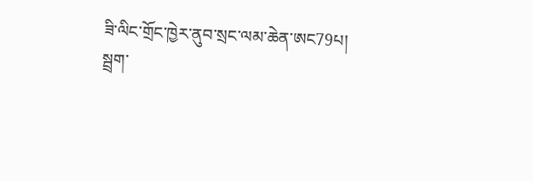ཟི་ལིང་གྲོང་ཁྱེར་ནུབ་སྲང་ལམ་ཆེན་ཨང79པ།
སྦྲག་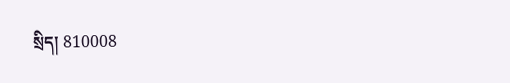སྲིད། 810008